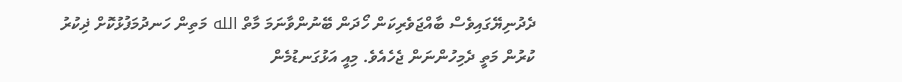ދެދުނިޔޭގައިވެސް ބާއްޖަވެރިކަން ހޯދަން ބޭނުންވާނަމަ މާތް الله މަތިން ހަނދުމަފުޅުކޮށް ޛިކުރު ކުރުން މަތީ ދެމިހުންނަން ޖެހެއެވެ. މިއީ އަޅުގަނޑުމެން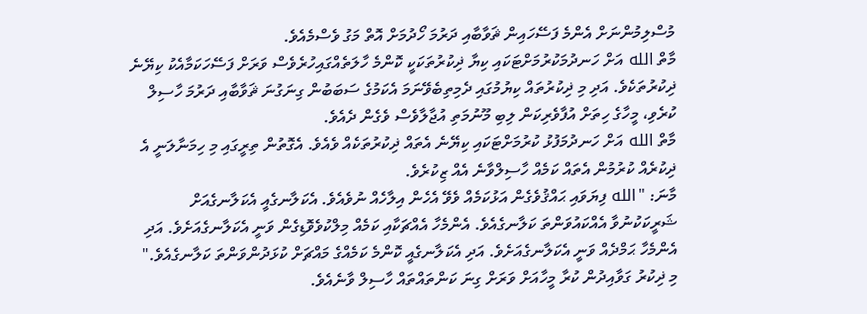މުސްލިމުންނަށް އެންމެ ފަސޭހައިން ޘަވާބާއި ދަރުމަ ހޯދުމަށް އޮތް މަގު ވެސްމެއެވެ.
މާތް الله އަށް ހަނދުމަކުރުމަށްޓަކައި ކިޔާ ޛިކުރުތަކަކީ ކޮންމެ ހާލަތެއްގައިހުރެވެސް ވަރަށް ފަސޭހަކަމާއެކު ކިޔޭނެ ޛިކުރުތަކެވެ. އަދި މި ޛިކުރުތައް ކިޔުމުގައި ދެމިތިބެވޭނަމަ އެކަމުގެ ސަބަބުން ގިނަގުނަ ޘަވާބާއި ދަރުމަ ހާސިލް ކުރެވި، މީހާގެ ހިތަށް އުފާވެރިކަން ލިބި މޫނުމަތި އުޖާލާވެސް ވެގެން ދެއެވެ.
މާތް الله އަށް ހަނދުމަފުޅު ކުރުމަށްޓަކައި ކިޔޭނެ އެތައް ޛިކުރުތަކެއް ވެއެވެ. އެގޮތުން ތިރީގައި މި ހިމަނާލަނީ އެ ޛިކުރެއް ކުރުމުން އެތައް ކަމެއް ހާސިލްވާނެ އެއް ޒިކުރެވެ.
މާނަ: "الله ފިޔަވައި ޙައްޤުވެގެން އަޅުކަމެއް ވެވޭ އެހެން އިލާހެއް ނުވެއެވެ. އެކަލާނގެއީ އެކަލާނގެއަށް ޝަރީކަކުނުވާ އެއްކައުވަންތަ ކަލާނގެއެވެ. އެންމެހާ އެއްޗަކާއި ކަމެއް މިލްކުވެވޮޑިގެން ވަނީ އެކަލާނގެއަށެވެ. އަދި އެންމެހާ ޙަމްދެއް ވަނީ އެކަލާނގެއަށެވެ. އަދި އެކަލާނގެއީ ކޮންމެ ކަމެއްގެ މައްޗަށް ކުޅަދުންވަންތަ ކަލާނގެއެވެ."
މި ޛިކުރު ގަވާއިދުން ކުރާ މީހާއަށް ވަރަށް ގިނަ ކަންތައްތައް ހާސިލް ވާނެއެވެ.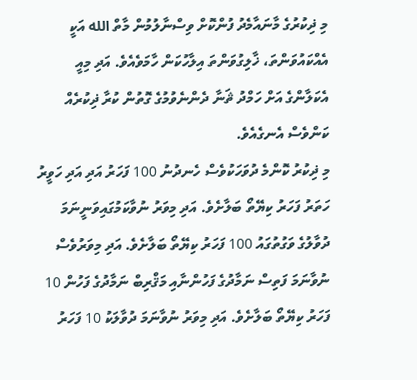މި ޛިކުރުގެ މާނައާމެދު ފުންކޮށް ވިސްނާލުމުން މާތް الله އަކީ އެއްކައުވަންތަ، ޚާލިގުވަންތަ އިލާހުކަން ހާމަވެއެވެ. އަދި މިއީ އެކަލާންގެ އަށް ހަމްދު ޘަނާ ދެންނެވުމުގެ ގޮތުން ކުރާ ޛިކުރެއް ކަންވެސް އެނގެއެވެ.
މި ޛިކުރު ކޮންމެ ދުވަހަކުވެސް ހެނދުނު 100 ފަހަރު އަދި އަދި ހަވީރު ހަތަރު ފަހަރު ކިޔޭތޯ ބަލާށެވެ. އަދި މިވަރު ނުވާކަމުގައިވަނީނަމަ ދުވާލުގެ ވަގުތުގައު 100 ފަހަރު ކިޔޭތޯ ބަލާށެވެ. އަދި މިވަރުވެސް ނުވާނަމަ ފަތިސް ނަމާދުގެ ފަހުންނާއި މަޤްރިބް ނަމާދުގެ ފަހުން 10 ފަހަރު ކިޔޭތޯ ބަލާށެވެ. އަދި މިވަރު ނުވާނަމަ ދުވާލަކު 10 ފަހަރު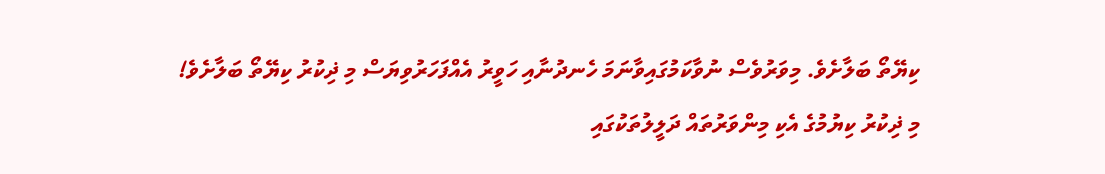ކިޔޭތޯ ބަލާށެވެ. މިވަރުވެސް ނުވާކަމުގައިވާނަމަ ހެނދުނާއި ހަވީރު އެއްފަހަރުވިޔަސް މި ޛިކުރު ކިޔޭތޯ ބަލާށެވެ!
މި ޛިކުރު ކިޔުމުގެ އެކި މިންވަރުތައް ދަލީލުތަކުގައި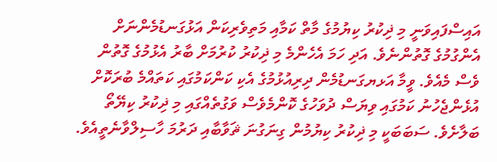އައިސްފައިވަނީ މި ޛިކުރު ކިޔުމުގެ މާތް ކަމާއި މަތިވެރިކަން އަޅުގަނޑުމެންނަށް އެންގުމުގެ ގޮތުންނެވެ. އަދި ހަމަ އެހެންމެ މި ޛިކުރު ކުރުމަށް ބާރު އެޅުމުގެ ގޮތުން ވެސް މެއެވެ. ވީމާ އަޅޔގަނޑުމެން ދިރިއުޅުމުގެ އެކި ކަންކަމުގައި ކަތައްމެ ބުރަކޮށް އުޅެންޖެހުނު ކަމުގައި ވިޔަސް ދުވަހުގެ ކޮންމެވެސް ވަގުތެއްގައި މި ޛިކުރު ކިޔޭތޯ ބަލާށެވެ. ސަބަބަކީ މި ޛިކުރު ކިޔުމުން ގިނަގުނަ ޘަވާބާއި ދަރުމަ ހާސިލްވާނެތީއެވެ.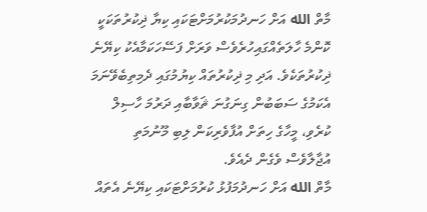މާތް الله އަށް ހަނދުމަކުރުމަށްޓަކައި ކިޔާ ޛިކުރުތަކަކީ ކޮންމެ ހާލަތެއްގައިހުރެވެސް ވަރަށް ފަސޭހަކަމާއެކު ކިޔޭނެ ޛިކުރުތަކެވެ. އަދި މި ޛިކުރުތައް ކިޔުމުގައި ދެމިތިބެވޭނަމަ އެކަމުގެ ސަބަބުން ގިނަގުނަ ޘަވާބާއި ދަރުމަ ހާސިލް ކުރެވި، މީހާގެ ހިތަށް އުފާވެރިކަން ލިބި މޫނުމަތި އުޖާލާވެސް ވެގެން ދެއެވެ.
މާތް الله އަށް ހަނދުމަފުޅު ކުރުމަށްޓަކައި ކިޔޭނެ އެތައް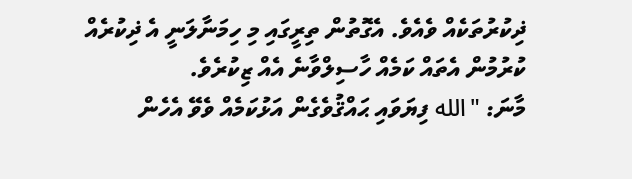ޛިކުރުތަކެއް ވެއެވެ. އެގޮތުން ތިރީގައި މި ހިމަނާލަނީ އެ ޛިކުރެއް ކުރުމުން އެތައް ކަމެއް ހާސިލްވާނެ އެއް ޒިކުރެވެ.
މާނަ: "الله ފިޔަވައި ޙައްޤުވެގެން އަޅުކަމެއް ވެވޭ އެހެން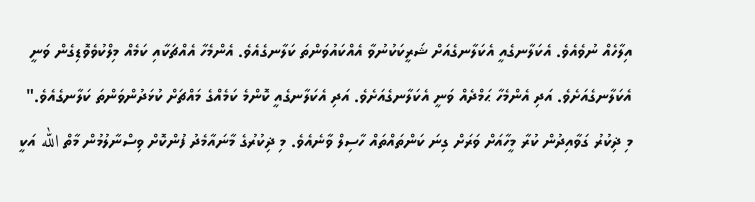އިލާހެއް ނުވެއެވެ. އެކަލާނގެއީ އެކަލާނގެއަށް ޝަރީކަކުނުވާ އެއްކައުވަންތަ ކަލާނގެއެވެ. އެންމެހާ އެއްޗަކާއި ކަމެއް މިލްކުވެވޮޑިގެން ވަނީ އެކަލާނގެއަށެވެ. އަދި އެންމެހާ ޙަމްދެއް ވަނީ އެކަލާނގެއަށެވެ. އަދި އެކަލާނގެއީ ކޮންމެ ކަމެއްގެ މައްޗަށް ކުޅަދުންވަންތަ ކަލާނގެއެވެ."
މި ޛިކުރު ގަވާއިދުން ކުރާ މީހާއަށް ވަރަށް ގިނަ ކަންތައްތައް ހާސިލް ވާނެއެވެ. މި ޛިކުރުގެ މާނައާމެދު ފުންކޮށް ވިސްނާލުމުން މާތް الله އަކީ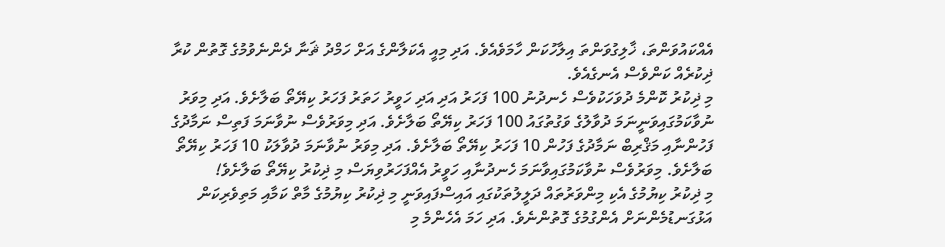އެއްކައުވަންތަ، ޚާލިގުވަންތަ އިލާހުކަން ހާމަވެއެވެ. އަދި މިއީ އެކަލާންގެ އަށް ހަމްދު ޘަނާ ދެންނެވުމުގެ ގޮތުން ކުރާ ޛިކުރެއް ކަންވެސް އެނގެއެވެ.
މި ޛިކުރު ކޮންމެ ދުވަހަކުވެސް ހެނދުނު 100 ފަހަރު އަދި އަދި ހަވީރު ހަތަރު ފަހަރު ކިޔޭތޯ ބަލާށެވެ. އަދި މިވަރު ނުވާކަމުގައިވަނީނަމަ ދުވާލުގެ ވަގުތުގައު 100 ފަހަރު ކިޔޭތޯ ބަލާށެވެ. އަދި މިވަރުވެސް ނުވާނަމަ ފަތިސް ނަމާދުގެ ފަހުންނާއި މަޤްރިބް ނަމާދުގެ ފަހުން 10 ފަހަރު ކިޔޭތޯ ބަލާށެވެ. އަދި މިވަރު ނުވާނަމަ ދުވާލަކު 10 ފަހަރު ކިޔޭތޯ ބަލާށެވެ. މިވަރުވެސް ނުވާކަމުގައިވާނަމަ ހެނދުނާއި ހަވީރު އެއްފަހަރުވިޔަސް މި ޛިކުރު ކިޔޭތޯ ބަލާށެވެ!
މި ޛިކުރު ކިޔުމުގެ އެކި މިންވަރުތައް ދަލީލުތަކުގައި އައިސްފައިވަނީ މި ޛިކުރު ކިޔުމުގެ މާތް ކަމާއި މަތިވެރިކަން އަޅުގަނޑުމެންނަށް އެންގުމުގެ ގޮތުންނެވެ. އަދި ހަމަ އެހެންމެ މި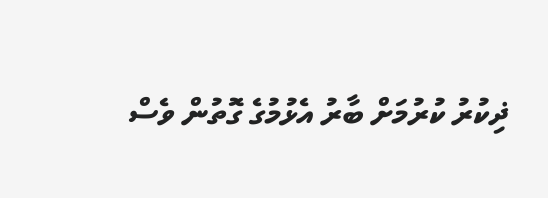ޛިކުރު ކުރުމަށް ބާރު އެޅުމުގެ ގޮތުން ވެސް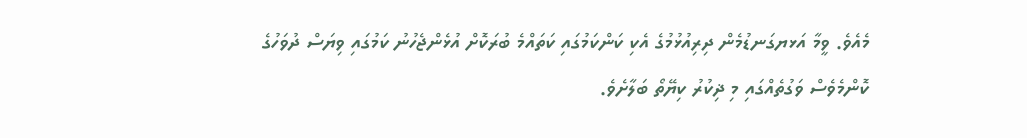މެއެވެ. ވީމާ އަޅޔގަނޑުމެން ދިރިއުޅުމުގެ އެކި ކަންކަމުގައި ކަތައްމެ ބުރަކޮށް އުޅެންޖެހުނު ކަމުގައި ވިޔަސް ދުވަހުގެ ކޮންމެވެސް ވަގުތެއްގައި މި ޛިކުރު ކިޔޭތޯ ބަލާށެވެ.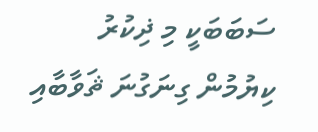ސަބަބަކީ މި ޛިކުރު ކިޔުމުން ގިނަގުނަ ޘަވާބާއި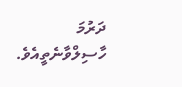ދަރުމަ ހާސިލްވާނެތީއެވެ.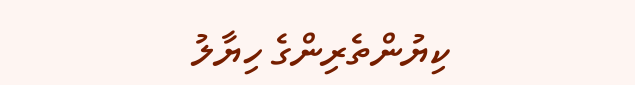ކިޔުންތެރިންގެ ހިޔާލު